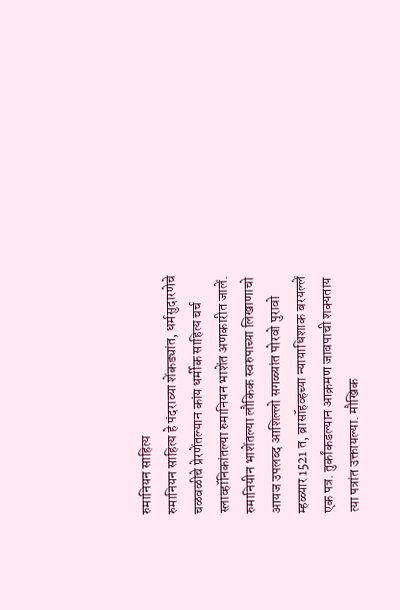रुमानियन साहित्य
रुमानियन साहित्य हे पंदराव्या शेंकड्यांत, धर्मसुदारणेचे चळवळीचे प्रेरणेंतल्यान कांय धर्मीक साहित्य चर्च स्लाव्हॉनिकांतल्या रुमानियन भाशेंत अणकारीत जालें. रुमानियीन भाशेंतल्या लौकिक स्वरुपाच्या लिखाणाचो आयज उपलब्द आशिल्लो सगळ्यांत पोरवो पुरावो म्हळ्यार 1521 त, ब्रासॉहव्हच्या न्यायाधिशाक बरयल्लें एक पत्र. तुर्कांकडल्यान आक्रमण जावपाची शक्यताय त्या पत्रांत उक्तायल्या. मौखिक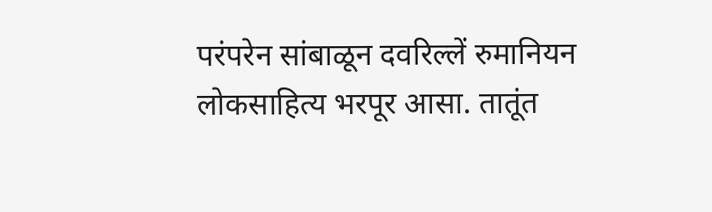परंपरेन सांबाळून दवरिल्लें रुमानियन लोकसाहित्य भरपूर आसा. तातूंत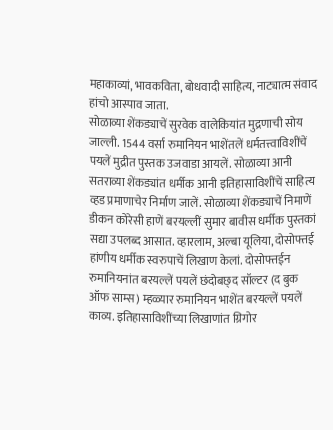महाकाव्यां, भावकविता, बोधवादी साहित्य, नाट्यात्म संवाद हांचो आस्पाव जाता.
सोळाव्या शेंकड्याचें सुरवेक वालेकियांत मुद्रणाची सोय जाल्ली. 1544 वर्सा रुमानियन भाशेंतलें धर्मतत्त्वाविशींचें पयलें मुद्रीत पुस्तक उजवाडा आयलें. सोळाव्या आनी सतराव्या शेंकड्यांत धर्मीक आनी इतिहासाविशींचें साहित्य व्हड प्रमाणाचेर निर्माण जालें. सोळाव्या शेंकड्याचें निमाणें डीकन कोरेसी हाणें बरयल्लीं सुमार बावीस धर्मीक पुस्तकां सद्या उपलब्द आसात. व्हारलाम, अल्बा यूलिया, दोसोफ्तई हांणीय धर्मीक स्वरुपाचें लिखाण केलां. दोसोफ्तईन रुमानियनांत बरयल्लें पयलें छंदोबछ्द सॉल्टर (द बुक ऑफ साम्स) म्हळ्यार रुमानियन भाशेंत बरयल्लें पयलें काव्य. इतिहासाविशींच्या लिखाणांत ग्रिगोर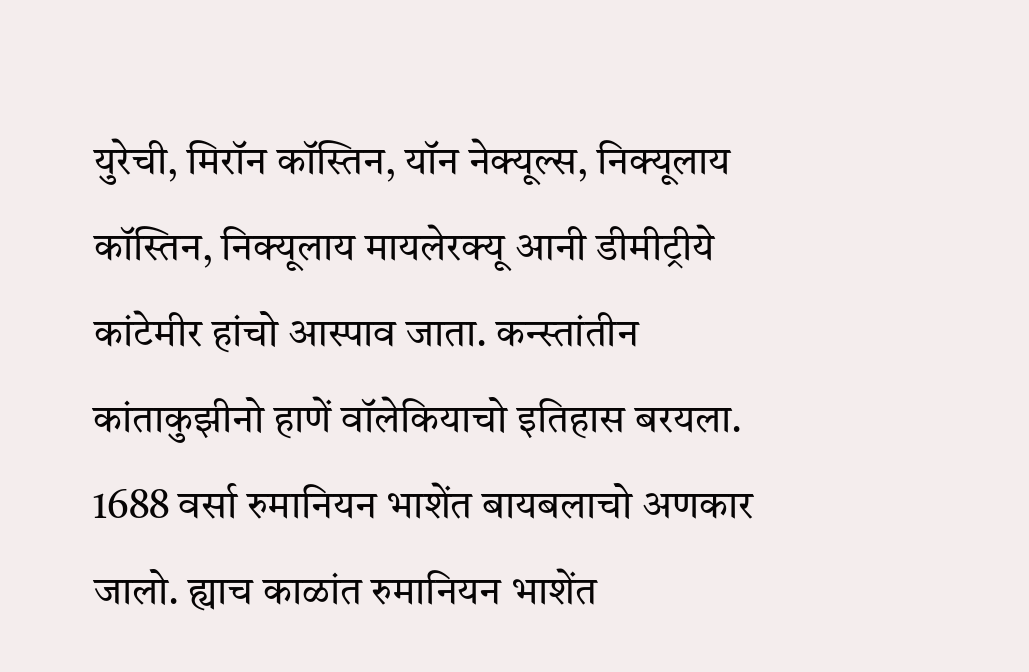युरेची, मिरॉन कॉस्तिन, यॉन नेक्यूल्स, निक्यूलाय कॉस्तिन, निक्यूलाय मायलेरक्यू आनी डीमीट्रीये कांटेमीर हांचो आस्पाव जाता. कन्स्तांतीन कांताकुझीनो हाणें वॉलेकियाचो इतिहास बरयला.
1688 वर्सा रुमानियन भाशेंत बायबलाचो अणकार जालो. ह्याच काळांत रुमानियन भाशेंत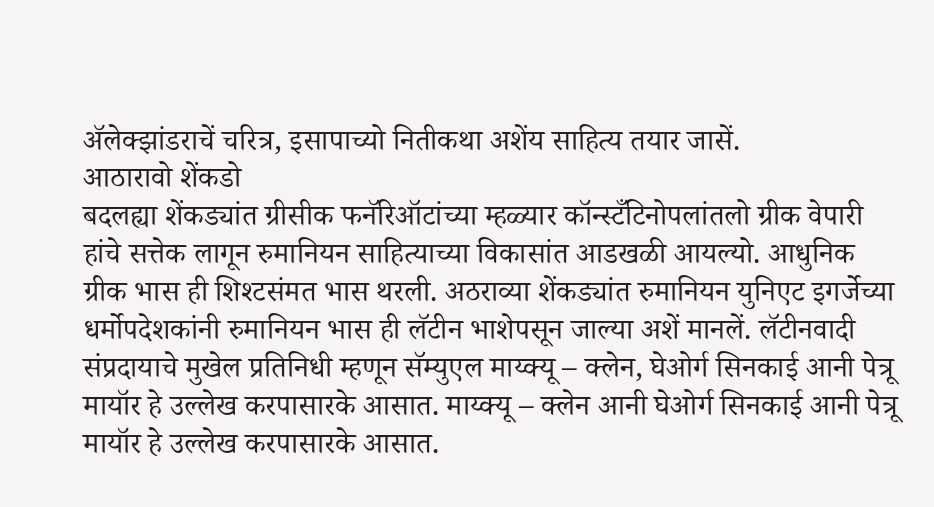ॲलेक्झांडराचें चरित्र, इसापाच्यो नितीकथा अशेंय साहित्य तयार जासें.
आठारावो शेंकडो
बदलह्या शेंकड्यांत ग्रीसीक फनॅरिऑटांच्या म्हळ्यार कॉन्स्टँटिनोपलांतलो ग्रीक वेपारी हांचे सत्तेक लागून रुमानियन साहित्याच्या विकासांत आडखळी आयल्यो. आधुनिक ग्रीक भास ही शिश्टसंमत भास थरली. अठराव्या शेंकड्यांत रुमानियन युनिएट इगर्जेच्या धर्मोपदेशकांनी रुमानियन भास ही लॅटीन भाशेपसून जाल्या अशें मानलें. लॅटीनवादी संप्रदायाचे मुखेल प्रतिनिधी म्हणून सॅम्युएल माय्क्यू – क्लेन, घेओर्ग सिनकाई आनी पेत्रू मायॉर हे उल्लेख करपासारके आसात. माय्क्यू – क्लेन आनी घेओर्ग सिनकाई आनी पेत्रू मायॉर हे उल्लेख करपासारके आसात.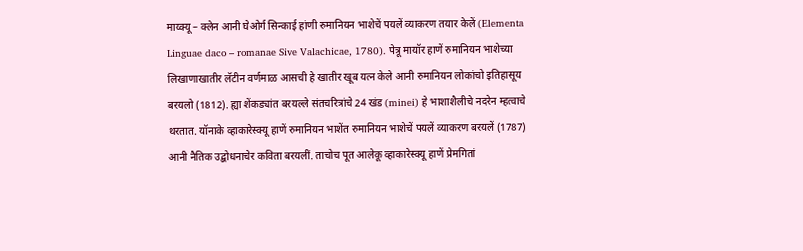माय्क्यू – क्लेन आनी घेओर्ग सिन्काई हांणी रुमानियन भाशेचें पयलें व्याकरण तयार केलें (Elementa Linguae daco – romanae Sive Valachicae, 1780). पेत्रू मायॉर हाणें रुमानियन भाशेच्या लिखाणाखातीर लॅटीन वर्णमाळ आसची हे खातीर खूब यत्न केले आनी रुमानियन लोकांचो इतिहासूय बरयलो (1812). ह्या शेंकड्यांत बरयल्ले संतचरित्रांचे 24 खंड (minei) हे भाशाशैलीचे नदरेन म्हत्वाचे थरतात. यॉनाके व्हाकारेस्क्यू हाणें रुमानियन भाशेंत रुमानियन भाशेचें पयलें व्याकरण बरयलें (1787) आनी नैतिक उद्बोधनाचेर कविता बरयलीं. ताचोच पूत आलेकू व्हाकारेस्क्यू हाणें प्रेमगितां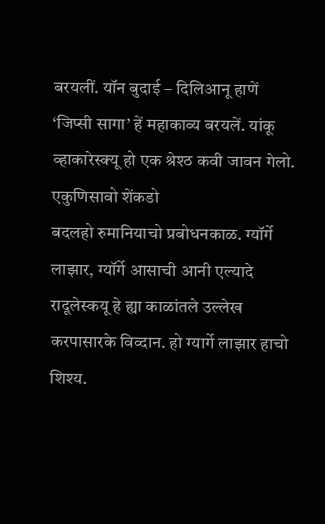बरयलीं. यॉन बुदाई – दिलिआनू हाणें ‘जिप्सी सागा’ हें महाकाव्य बरयलें. यांकू व्हाकारेस्क्यू हो एक श्रेश्ठ कवी जावन गेलो.
एकुणिसावो शेंकडो
बदलहो रुमानियाचो प्रबोधनकाळ. ग्यॉर्गे लाझार, ग्यॉर्गे आसाची आनी एल्यादे रादूलेस्कयू हे ह्या काळांतले उल्लेख करपासारके विव्दान. हो ग्यार्गे लाझार हाचो शिश्य.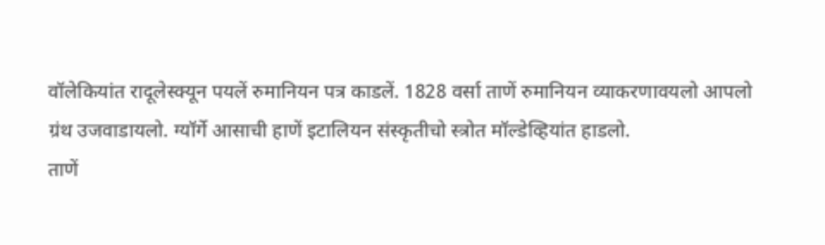वॉलेकियांत रादूलेस्क्यून पयलें रुमानियन पत्र काडलें. 1828 वर्सा ताणें रुमानियन व्याकरणावयलो आपलो ग्रंथ उजवाडायलो. ग्यॉर्गे आसाची हाणें इटालियन संस्कृतीचो स्त्रोत मॉल्डेव्हियांत हाडलो.
ताणें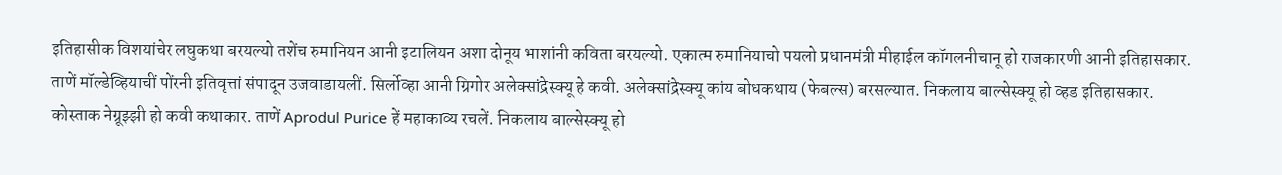इतिहासीक विशयांचेर लघुकथा बरयल्यो तशेंच रुमानियन आनी इटालियन अशा दोनूय भाशांनी कविता बरयल्यो. एकात्म रुमानियाचो पयलो प्रधानमंत्री मीहाईल कॉगलनीचानू हो राजकारणी आनी इतिहासकार. ताणें मॉल्डेव्हियाचीं पोंरनी इतिवृत्तां संपादून उजवाडायलीं. सिर्लोव्हा आनी ग्रिगोर अलेक्सांद्रेस्क्यू हे कवी. अलेक्सांद्रेस्क्यू कांय बोधकथाय (फेबल्स) बरसल्यात. निकलाय बाल्सेस्क्यू हो व्हड इतिहासकार. कोस्ताक नेग्रूझ्झी हो कवी कथाकार. ताणें Aprodul Purice हें महाकाव्य रचलें. निकलाय बाल्सेस्क्यू हो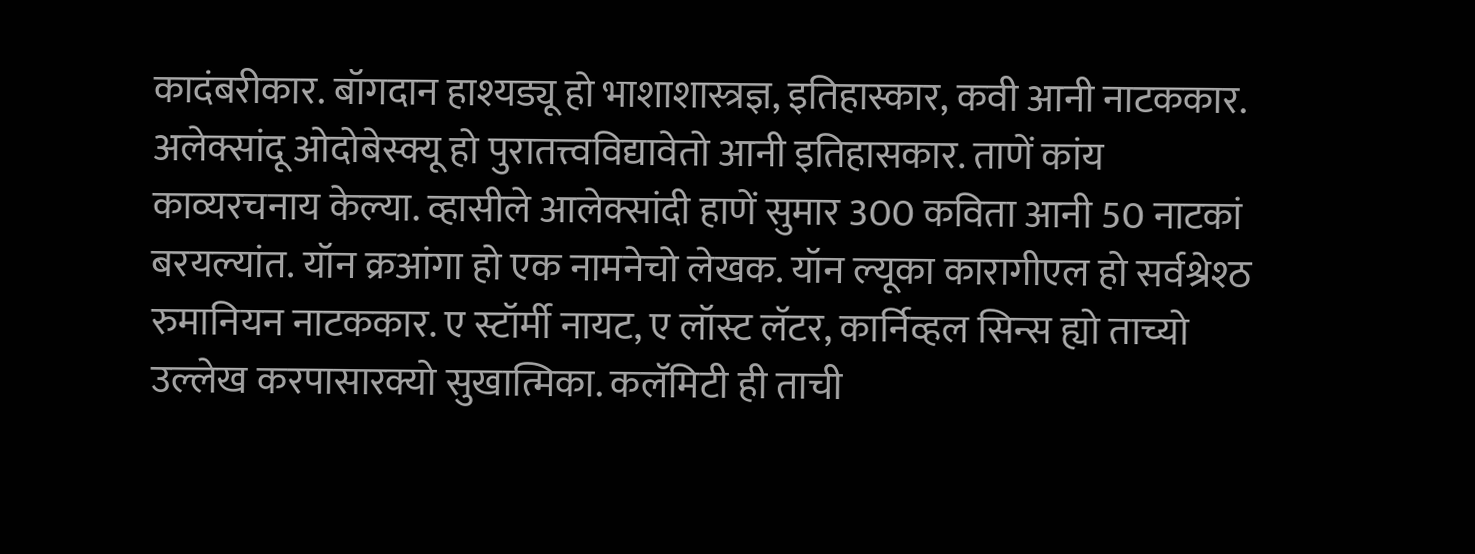कादंबरीकार. बॉगदान हाश्यड्यू हो भाशाशास्त्रज्ञ, इतिहास्कार, कवी आनी नाटककार. अलेक्सांदू ओदोबेस्क्यू हो पुरातत्त्वविद्यावेतो आनी इतिहासकार. ताणें कांय काव्यरचनाय केल्या. व्हासीले आलेक्सांदी हाणें सुमार 300 कविता आनी 50 नाटकां बरयल्यांत. यॉन क्रआंगा हो एक नामनेचो लेखक. यॉन ल्यूका कारागीएल हो सर्वश्रेश्ठ रुमानियन नाटककार. ए स्टॉर्मी नायट, ए लॉस्ट लॅटर, कार्निव्हल सिन्स ह्यो ताच्यो उल्लेख करपासारक्यो सुखात्मिका. कलॅमिटी ही ताची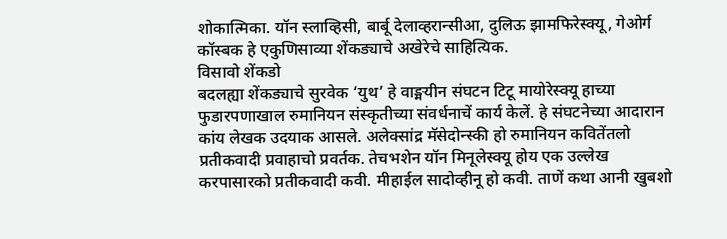शोकात्मिका. यॉन स्लाव्हिसी, बार्बू देलाव्हरान्सीआ, दुलिऊ झामफिरेस्क्यू, गेओर्ग कॉस्बक हे एकुणिसाव्या शेंकड्याचे अखेरेचे साहित्यिक.
विसावो शेंकडो
बदलह्या शेंकड्याचे सुरवेक ‘युथ’ हे वाङ्मयीन संघटन टिटू मायोरेस्क्यू हाच्या फुडारपणाखाल रुमानियन संस्कृतीच्या संवर्धनाचें कार्य केलें. हे संघटनेच्या आदारान कांय लेखक उदयाक आसले. अलेक्सांद्र मॅसेदोन्स्की हो रुमानियन कवितेंतलो प्रतीकवादी प्रवाहाचो प्रवर्तक. तेचभशेन यॉन मिनूलेस्क्यू होय एक उल्लेख करपासारको प्रतीकवादी कवी. मीहाईल सादोव्हीनू हो कवी. ताणें कथा आनी खुबशो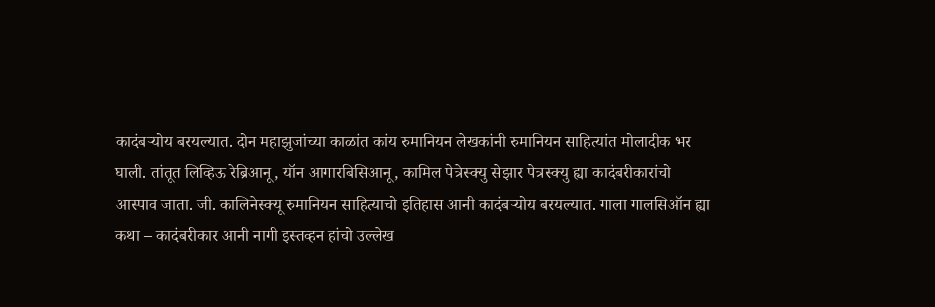कादंबऱ्योय बरयल्यात. दोन महाझुजांच्या काळांत कांय रुमानियन लेखकांनी रुमानियन साहित्यांत मोलादीक भर घाली. तांतूत लिव्हिऊ रेब्रिआनू, यॉन आगारबिसिआनू, कामिल पेत्रेस्क्यु सेझार पेत्रस्क्यु ह्या कादंबरीकारांचो आस्पाव जाता. जी. कालिनेस्क्यू रुमानियन साहित्याचो इतिहास आनी कादंबऱ्योय बरयल्यात. गाला गालसिऑन ह्या कथा – कादंबरीकार आनी नागी इस्तव्हन हांचो उल्लेख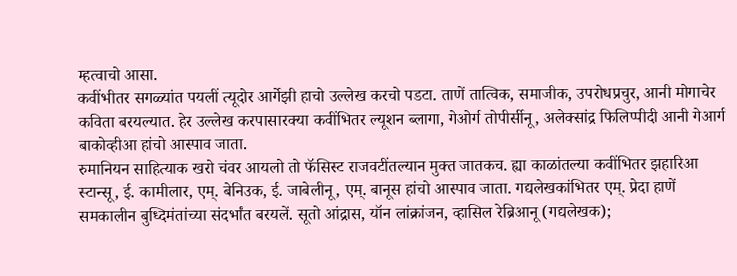म्हत्वाचो आसा.
कवींभीतर सगळ्यांत पयलीं त्यूदोर आर्गेझी हाचो उल्लेख करचो पडटा. ताणें तात्विक, समाजीक, उपरोधप्रचुर, आनी मोगाचेर कविता बरयल्यात. हेर उल्लेख करपासारक्या कवींभितर ल्यूशन ब्लागा, गेओर्ग तोपीर्सीनू, अलेक्सांद्र फिलिप्पीदी आनी गेआर्ग बाकोव्हीआ हांचो आस्पाव जाता.
रुमानियन साहित्याक खरो चंवर आयलो तो फॅसिस्ट राजवटींतल्यान मुक्त जातकच. ह्या काळांतल्या कवींभितर झहारिआ स्टान्सू, ई. कामीलार, एम्. बेनिउक, ई. जाबेलीनू, एम्. बानूस हांचो आस्पाव जाता. गद्यलेखकांभितर एम्. प्रेदा हाणें समकालीन बुध्दिमंतांच्या संदर्भांत बरयलें. सूतो आंद्रास, यॉन लांक्रांजन, व्हासिल रेब्रिआनू (गद्यलेखक);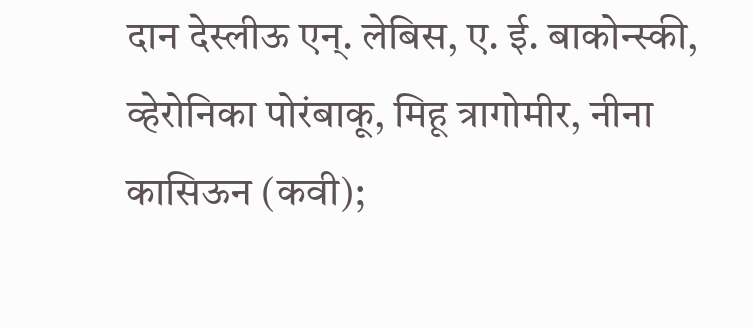दान देस्लीऊ एन्. लेबिस, ए. ई. बाकोन्स्की, व्हेरोनिका पोरंबाकू, मिहू त्रागोमीर, नीना कासिऊन (कवी);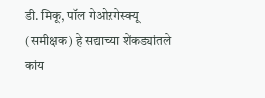डी. मिकू, पॉल गेओऱगेस्क्यू (समीक्षक) हे सद्याच्या शेंकड्यांतले कांय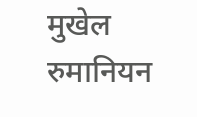मुखेल रुमानियन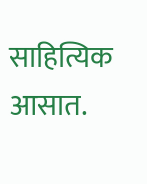साहित्यिक आसात.